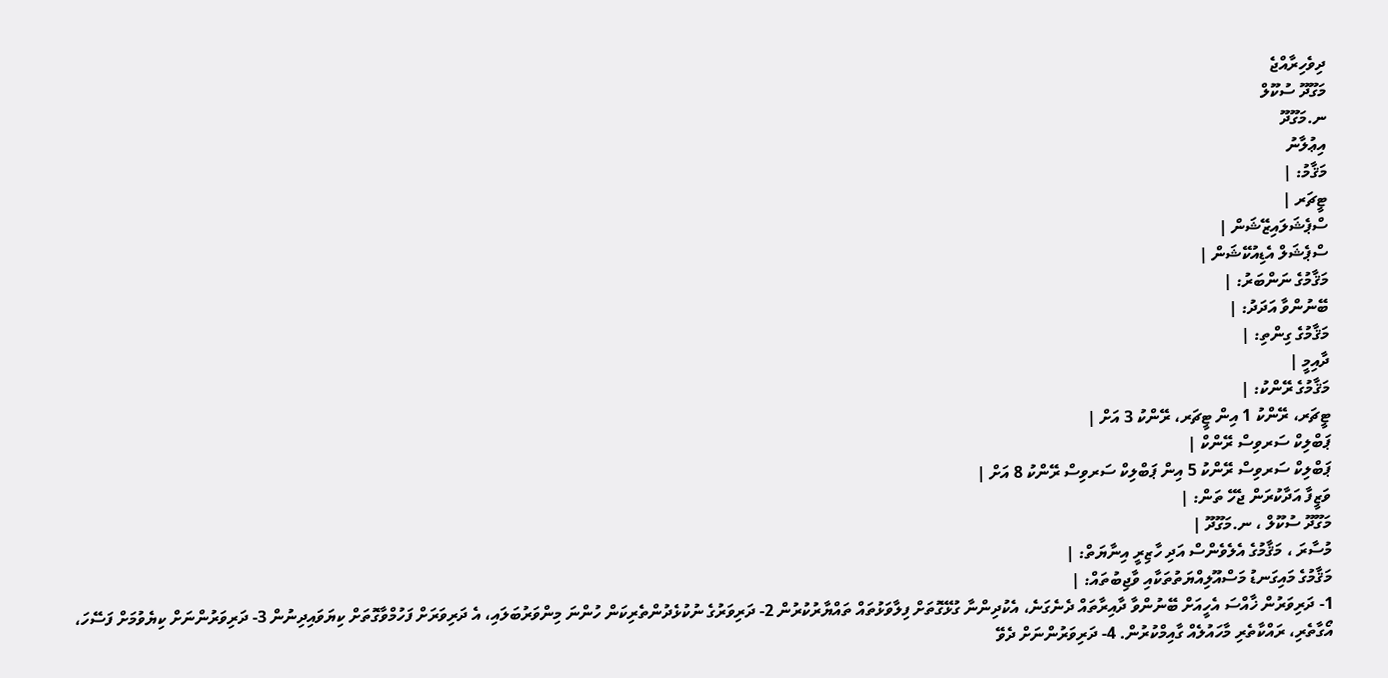ދިވެހިރާއްޖެ
މަގޫދޫ ސުކޫލް
ނ.މަގޫދޫ
އިޢުލާނު
މަޤާމު: |
ޓީޗަރ |
ސްޕެޝަލައިޒޭޝަން |
ސްޕެޝަލް އެޑިއުކޭޝަން |
މަޤާމުގެ ނަންބަރު: |
ބޭނުންވާ އަދަދު: |
މަޤާމުގެ ގިންތި: |
ދާއިމީ |
މަޤާމުގެ ރޭންކު: |
ޓީޗަރ، ރޭންކު 1 އިން ޓީޗަރ، ރޭންކު 3 އަށް |
ޕަބްލިކް ސަރވިސް ރޭންކް |
ޕަބްލިކް ސަރވިސް ރޭންކު 5 އިން ޕަބްލިކް ސަރވިސް ރޭންކު 8 އަށް |
ވަޒީފާ އަދާކުރަން ޖެހޭ ތަން: |
މަގޫދޫ ސުކޫލް ، ނ.މަގޫދޫ |
މުސާރަ ، މަޤާމުގެ އެލެވެންސް އަދި ހާޒިރީ އިނާޔަތް: |
މަޤާމުގެ މައިގަނޑު މަސްއޫލިއްޔަތުތަކާއި ވާޖިބުތައް: |
1- ދަރިވަރުން ޚާއްސަ އެހީއަށް ބޭނުންވާ ދާއިރާތައް ދެނެގަނެ، އެކުދިންނާ ގުޅޭގޮތަށް ފިލާވަޅުތައް ތައްޔާރުކުރުން 2- ދަރިވަރުގެ ނުކުޅެދުންތެރިކަން ހުންނަ މިންވަރުބަލައި، އެ ދަރިވަރަށް ފަހުމްވާގޮތަށް ކިޔަވައިދިނުން 3- ދަރިވަރުންނަށް ކިޔެވުމަށް ފަސޭހަ، އޯގާތެރި، ރައްކާތެރި މާހައުލެއް ގާއިމްކުރުން. 4- ދަރިވަރުންނަށް ދެވޭ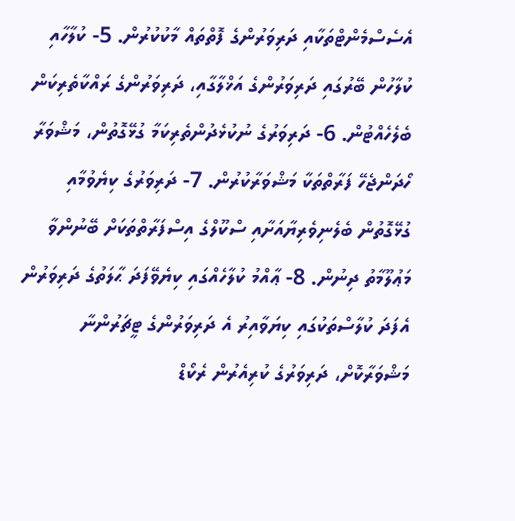އެސެސްމެންޓްތަކާއި ދަރިވަރުންގެ ފޮތްތައް މާކުކުރުން. 5- ކުލާހާއި ކުލާހުން ބޭރުގައި ދަރިވަރުންގެ އަޚްލާގާއި، ދަރިވަރުންގެ ރައްކާތެރިކަން ބެލެހެއްޓުން. 6- ދަރިވަރުގެ ނުކުޅެދުންތެރިކަމާ ގުޅޭގޮތުން، މަޝްވަރާ ހޯދަންޖެހޭ ފަރާތްތަކާ މަޝްވަރާކުރުން. 7- ދަރިވަރުގެ ކިޔެވުމާއި ގުޅޭގޮތުން ބެލެނިވެރިޔާއަށާއި ސްކޫލްގެ އިސްފަރާތްތަކަށް ބޭނުންވާ މަޢުލޫމާތު ދިނުން. 8- ޢާއްމު ކުލާހެއްގައި ކިޔެވޭފަދަ ޙާލަތުގެ ދަރިވަރުން އެފަދަ ކުލާސްތަކުގައި ކިޔަވާއިރު އެ ދަރިވަރުންގެ ޓީޗަރުންނާ މަޝްވަރާކޮށް، ދަރިވަރުގެ ކުރިއެރުން ރެކޯޑް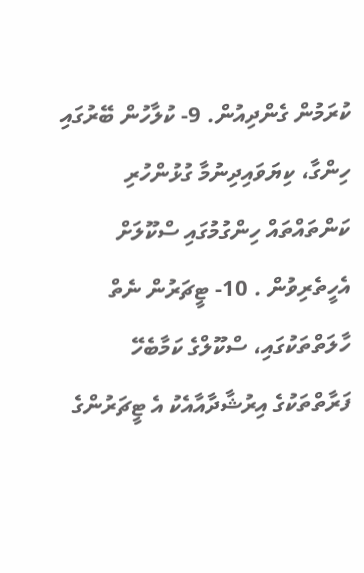ކުރަމުން ގެންދިއުން. 9- ކުލާހުން ބޭރުގައި ހިންގާ، ކިޔަވައިދިނުމާ ގުޅުންހުރި ކަންތައްތައް ހިންގުމުގައި ސްކޫލަށް އެހީތެރިވުން . 10- ޓީޗަރުން ނެތް ހާލަތްތަކުގައި، ސްކޫލްގެ ކަމާބެހޭ ފަރާތްތަކުގެ އިރުޝާދާއާއެކު އެ ޓީޗަރުންގެ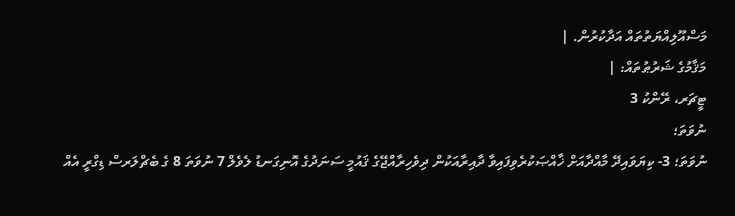މަސްއޫލިއްޔަތުތައް އަދާކުރުން. |
މަޤާމުގެ ޝަރުޠުތައް: |
ޓީޗަރ، ރޭންކު 3
ނުވަތަ؛
ނުވަތަ؛ 3- ކިޔަވައިދޭ މާއްދާއަށް ޚާއްޞަކުރެވިފައިވާ ދާއިރާއަކުން ދިވެހިރާއްޖޭގެ ޤައުމީ ސަނަދުގެ އޮނިގަނޑު ލެވެލް 7 ނުވަތަ 8 ގެ ބެޗްލަރސް ޑިގްރީ އެއް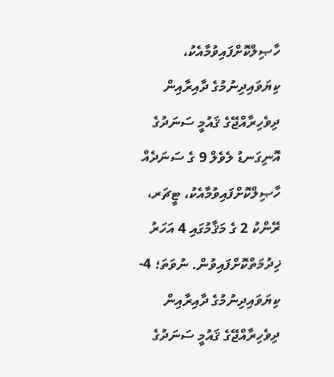ހާޞިލްކޮށްފައިވުމާއެކު، ކިޔަވައިދިނުމުގެ ދާއިރާއިން ދިވެހިރާއްޖޭގެ ޤައުމީ ސަނަދުގެ އޮނިގަނޑު ލެވެލް 9 ގެ ސަނަދެއް ހާޞިލްކޮށްފައިވުމާއެކު، ޓީޗަރ، ރޭންކު 2 ގެ މަޤާމުގައި 4 އަހަރު ޚިދުމަތްކޮށްފައިވުން. ނުވަތަ؛ 4- ކިޔަވައިދިނުމުގެ ދާއިރާއިން ދިވެހިރާއްޖޭގެ ޤައުމީ ސަނަދުގެ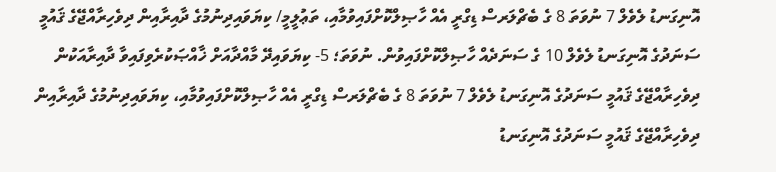އޮނިގަނޑު ލެވެލް 7 ނުވަތަ 8 ގެ ބެޗްލަރސް ޑިގްރީ އެއް ހާޞިލްކޮށްފައިވުމާއި، ތަޢުލީމީ/ ކިޔަވައިދިނުމުގެ ދާއިރާއިން ދިވެހިރާއްޖޭގެ ޤައުމީ ސަނަދުގެ އޮނިގަނޑު ލެވެލް 10 ގެ ސަނަދެއް ހާޞިލްކޮށްފައިވުން. ނުވަތަ؛ 5- ކިޔަވައިދޭ މާއްދާއަށް ޚާއްޞަކުރެވިފައިވާ ދާއިރާއަކުން ދިވެހިރާއްޖޭގެ ޤައުމީ ސަނަދުގެ އޮނިގަނޑު ލެވެލް 7 ނުވަތަ 8 ގެ ބެޗްލަރސް ޑިގްރީ އެއް ހާޞިލްކޮށްފައިވުމާއި، ކިޔަވައިދިނުމުގެ ދާއިރާއިން ދިވެހިރާއްޖޭގެ ޤައުމީ ސަނަދުގެ އޮނިގަނޑު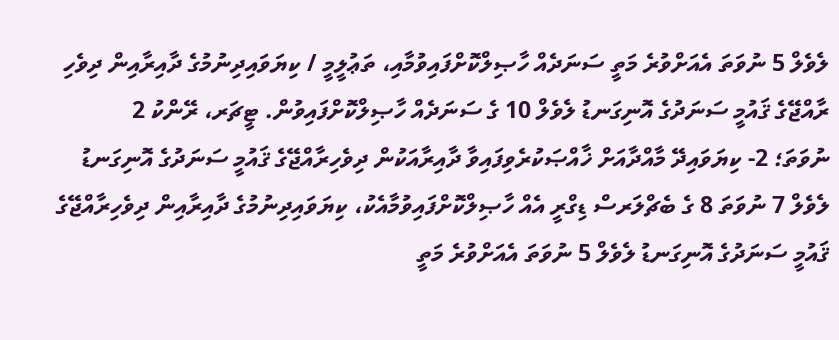ލެވެލް 5 ނުވަތަ އެއަށްވުރެ މަތީ ސަނަދެއް ހާޞިލްކޮށްފައިވުމާއި، ތަޢުލީމީ / ކިޔަވައިދިނުމުގެ ދާއިރާއިން ދިވެހި ރާއްޖޭގެ ޤައުމީ ސަނަދުގެ އޮނިގަނޑު ލެވެލް 10 ގެ ސަނަދެއް ހާޞިލްކޮށްފައިވުން. ޓީޗަރ، ރޭންކު 2
ނުވަތަ؛ 2- ކިޔަވައިދޭ މާއްދާއަށް ޚާއްޞަކުރެވިފައިވާ ދާއިރާއަކުން ދިވެހިރާއްޖޭގެ ޤައުމީ ސަނަދުގެ އޮނިގަނޑު ލެވެލް 7 ނުވަތަ 8 ގެ ބެޗްލަރސް ޑިގްރީ އެއް ހާޞިލްކޮށްފައިވުމާއެކު، ކިޔަވައިދިނުމުގެ ދާއިރާއިން ދިވެހިރާއްޖޭގެ ޤައުމީ ސަނަދުގެ އޮނިގަނޑު ލެވެލް 5 ނުވަތަ އެއަށްވުރެ މަތީ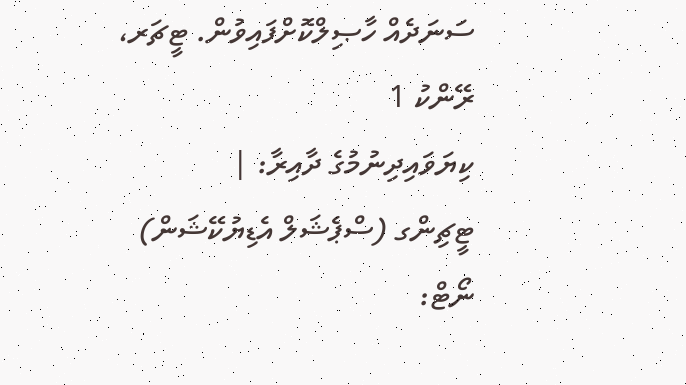ސަނަދެއް ހާޞިލްކޮށްފައިވުން. ޓީޗަރ، ރޭންކު 1
ކިޔަވައިދިނުމުގެ ދާއިރާ: |
ޓީޗިންގ (ސްޕެޝަލް އެޑިޔުކޭޝަން)
ނޯޓް: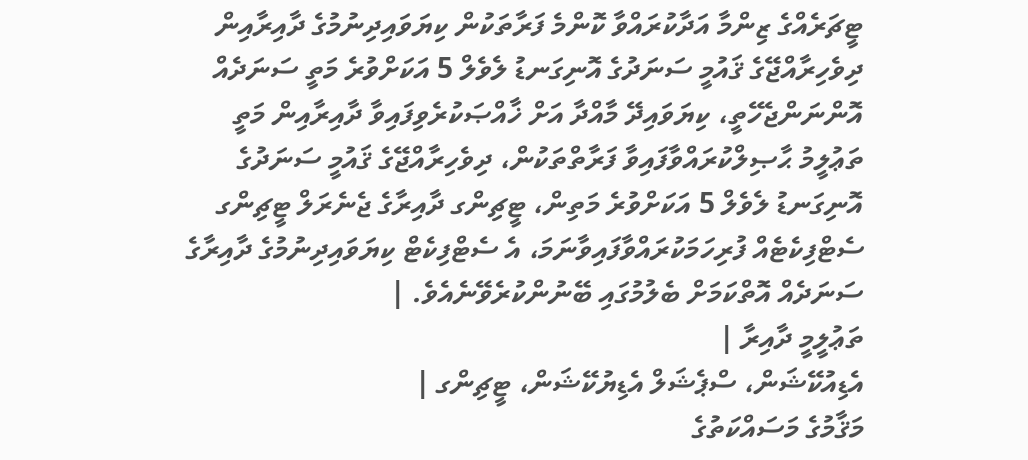ޓީޗަރެއްގެ ޒިންމާ އަދާކުރައްވާ ކޮންމެ ފަރާތަކުން ކިޔަވައިދިނުމުގެ ދާއިރާއިން ދިވެހިރާއްޖޭގެ ޤައުމީ ސަނަދުގެ އޮނިގަނޑު ލެވެލް 5 އަކަށްވުރެ މަތީ ސަނަދެއް އޮންނަންޖެހޭތީ، ކިޔަވައިދޭ މާއްދާ އަށް ޚާއްޞަކުރެވިފައިވާ ދާއިރާއިން މަތީ ތަޢުލީމު ޙާޞިލްކުރައްވާފައިވާ ފަރާތްތަކުން، ދިވެހިރާއްޖޭގެ ޤައުމީ ސަނަދުގެ އޮނިގަނޑު ލެވެލް 5 އަކަށްވުރެ މަތިން، ޓީޗިންގ ދާއިރާގެ ޖެނެރަލް ޓީޗިންގ ސެޓްފިކެޓެއް ފުރިހަމަކުރައްވާފައިވާނަމަ، އެ ސެޓްފިކެޓް ކިޔަވައިދިނުމުގެ ދާއިރާގެ ސަނަދެއް އޮތްކަމަށް ބެލުމުގައި ބޭނުންކުރެވޭނެއެވެ. |
ތަޢުލީމީ ދާއިރާ |
އެޑިއުކޭޝަން، ސްޕެޝަލް އެޑިޔުކޭޝަން، ޓީޗިންގ |
މަޤާމުގެ މަސައްކަތުގެ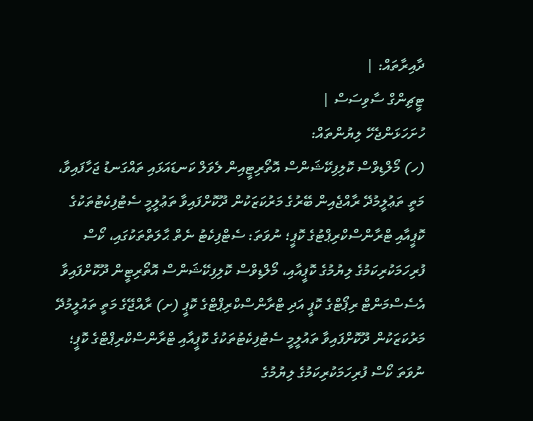ދާއިރާތައް: |
ޓީޗިންގް ސާވިސަސް |
ހުށަހަޅަންޖެހޭ ލިޔުންތައް:
(ހ) މޯލްޑިވްސް ކޮލިފިކޭޝަންސް އޮތޯރިޓީއިން ލެވަލް ކަނޑައަޅައި ތައްގަނޑު ޖަހާފައިވާ، މަތީ ތަޢުލީމުދޭ ރާއްޖެއިން ބޭރުގެ މަރުކަޒަކުން ދޫކޮށްފައިވާ ތަޢުލީމީ ސެޓުފިކެޓުތަކުގެ ކޮޕީއާއި ޓްރާންސްކްރިޕްޓުގެ ކޮޕީ؛ ނުވަތަ: ސެޓްފިކެޓު ނެތް ޙާލަތްތަކުގައި، ކޯސް ފުރިހަމަކުރިކަމުގެ ލިޔުމުގެ ކޮޕީއާއި، މޯލްޑިވްސް ކޮލިފިކޭޝަންސް އޮތޯރިޓީން ދޫކޮށްފައިވާ އެސެސްމަންޓް ރިޕޯޓްގެ ކޮޕީ އަދި ޓްރާންސްކްރިޕްޓްގެ ކޮޕީ (ށ) ރާއްޖޭގެ މަތީ ތައުލީމުދޭ މަރުކަޒަކުން ދޫކޮށްފައިވާ ތައުލީމީ ސެޓުފިކެޓުތަކުގެ ކޮޕީއާއި ޓްރާންސްކްރިޕްޓްގެ ކޮޕީ؛ ނުވަތަ ކޯސް ފުރިހަމަކުރިކަމުގެ ލިޔުމުގެ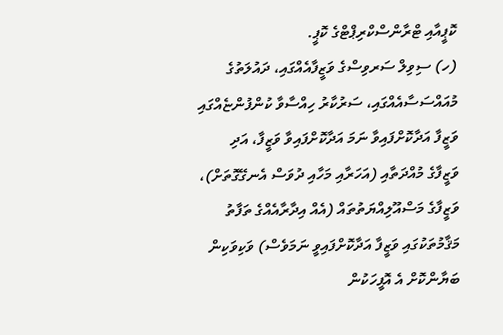ކޮޕީއާއި ޓްރާންސްކްރިޕްޓްގެ ކޮޕީ.
(ހ) ސިވިލް ސަރވިސްގެ ވަޒީފާއެއްގައި، ދައުލަތުގެ މުއައްސަސާއެއްގައި، ސަރުކާރު ހިއްސާވާ ކުންފުންޏެއްގައި ވަޒީފާ އަދާކޮށްފައިވާ ނަމަ އަދާކޮށްފައިވާ ވަޒީފާ، އަދި ވަޒީފާގެ މުއްދަތާއި (އަހަރާއި މަހާއި ދުވަސް އެނގޭގޮތަށް)، ވަޒީފާގެ މަސްއޫލިއްޔަތުތައް (އެއް އިދާރާއެއްގެ ތަފާތު މަޤާމުތަކުގައި ވަޒީފާ އަދާކޮށްފައިވީ ނަމަވެސް) ވަކިވަކިން ބަޔާންކޮށް އެ އޮފީހަކުން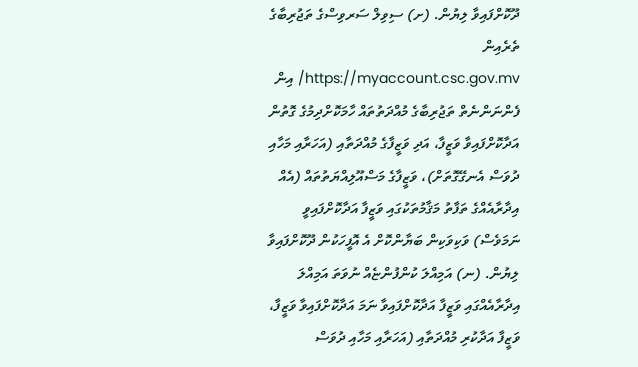ދޫކޮށްފައިވާ ލިޔުން. (ށ) ސިވިލް ސަރވިސްގެ ތަޖުރިބާގެ ތެރެއިން https://myaccount.csc.gov.mv/ އިން ފެންނަންނެތް ތަޖުރިބާގެ މުއްދަތުތައް ހާމަކޮށްދިމުގެ ގޮތުން އަދާކޮށްފައިވާ ވަޒީފާ، އަދި ވަޒީފާގެ މުއްދަތާއި (އަހަރާއި މަހާއި ދުވަސް އެނގޭގޮތަށް)، ވަޒީފާގެ މަސްއޫލިއްޔަތުތައް (އެއް އިދާރާއެއްގެ ތަފާތު މަޤާމުތަކުގައި ވަޒީފާ އަދާކޮށްފައިވީ ނަމަވެސް) ވަކިވަކިން ބަޔާންކޮށް އެ އޮފީހަކުން ދޫކޮށްފައިވާ ލިޔުން. (ނ) އަމިއްލަ ކުންފުންޏެއް ނުވަތަ އަމިއްލަ އިދާރާއެއްގައި ވަޒީފާ އަދާކޮށްފައިވާ ނަމަ އަދާކޮށްފައިވާ ވަޒީފާ، ވަޒީފާ އަދާކުރި މުއްދަތާއި (އަހަރާއި މަހާއި ދުވަސް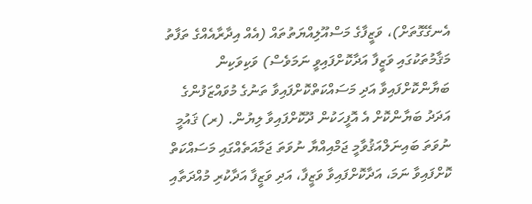އެނގޭގޮތަށް)، ވަޒީފާގެ މަސްއޫލިއްޔަތުތައް (އެއް އިދާރާއެއްގެ ތަފާތު މަޤާމުތަކުގައި ވަޒީފާ އަދާކޮށްފައިވީ ނަމަވެސް) ވަކިވަކިން ބަޔާންކޮށްފައިވާ އަދި މަސައްކަތްކޮށްފައިވާ ތަނުގެ މުވައްޒަފުންގެ އަދަދު ބަޔާންކޮށް އެ އޮފީހަކުން ދޫކޮށްފައިވާ ލިޔުން. (ރ) ޤައުމީ ނުވަތަ ބައިނަލްއަޤުވާމީ ޖަމްއިއްޔާ ނުވަތަ ޖަމާއަތެއްގައި މަސައްކަތް ކޮށްފައިވާ ނަމަ، އަދާކޮށްފައިވާ ވަޒީފާ، އަދި ވަޒީފާ އަދާކުރި މުއްދަތާއި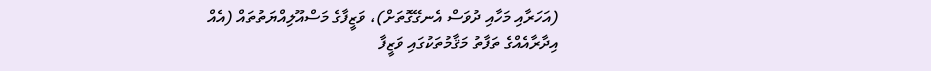(އަހަރާއި މަހާއި ދުވަސް އެނގޭގޮތަށް)، ވަޒީފާގެ މަސްއޫލިއްޔަތުތައް (އެއް އިދާރާއެއްގެ ތަފާތު މަޤާމުތަކުގައި ވަޒީފާ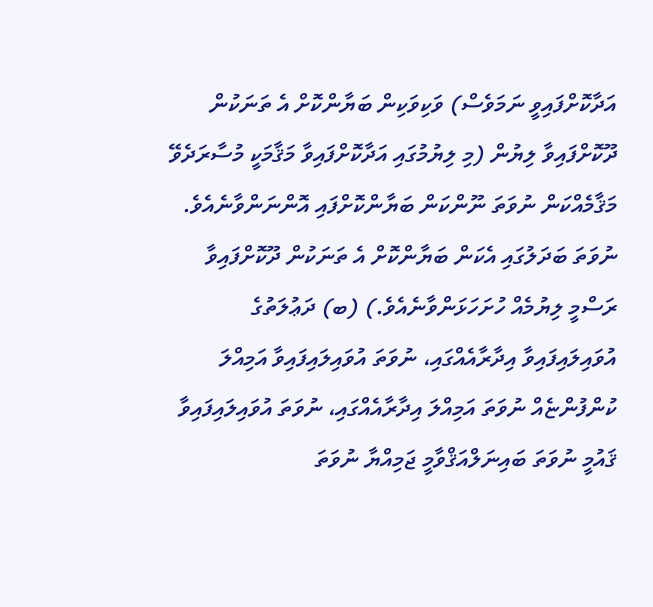އަދާކޮށްފައިވީ ނަމަވެސް) ވަކިވަކިން ބަޔާންކޮށް އެ ތަނަކުން ދޫކޮށްފައިވާ ލިޔުން (މި ލިޔުމުގައި އަދާކޮށްފައިވާ މަޤާމަކީ މުސާރަދެވޭ މަޤާމެއްކަން ނުވަތަ ނޫންކަން ބަޔާންކޮށްފައި އޮންނަންވާނެއެވެ. ނުވަތަ ބަދަލުގައި އެކަން ބަޔާންކޮށް އެ ތަނަކުން ދޫކޮށްފައިވާ ރަސްމީ ލިޔުމެއް ހުށަހަޅަންވާނެއެވެ.) (ބ) ދަޢުލަތުގެ އުވައިލައިފައިވާ އިދާރާއެއްގައި، ނުވަތަ އުވައިލައިފައިވާ އަމިއްލަ ކުންފުންޏެއް ނުވަތަ އަމިއްލަ އިދާރާއެއްގައި، ނުވަތަ އުވައިލައިފައިވާ ޤައުމީ ނުވަތަ ބައިނަލްއަޤްވާމީ ޖަމިއްޔާ ނުވަތަ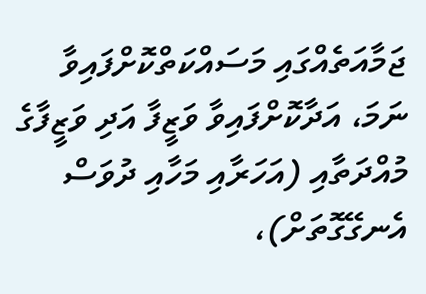ޖަމާއަތެއްގައި މަސައްކަތްކޮށްފައިވާ ނަމަ، އަދާކޮށްފައިވާ ވަޒީފާ އަދި ވަޒީފާގެ މުއްދަތާއި (އަހަރާއި މަހާއި ދުވަސް އެނގޭގޮތަށް)،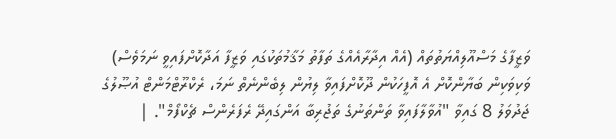ވަޒީފާގެ މަސްއޫލިއްޔަތުތައް (އެއް އިދާރާއެއްގެ ތަފާތު މަޤާމުތަކުގައި ވަޒީފާ އަދާކޮށްފައިވީ ނަމަވެސް) ވަކިވަކިން ބަޔާންކޮށް އެ އޮފީހަކުން ދޫކޮށްފައިވާ ލިޔުން ލިބެންނެތް ނަމަ، ރެކްރޫޓްމަންޓް އުޞޫލުގެ ޖަދުވަލު 8 ގައިވާ "އުވާލާފައިވާ ތަންތަނުގެ ތަޖުރިބާ އަންގައިދޭ ރެފަރެންސް ޗެކްފޯމް". |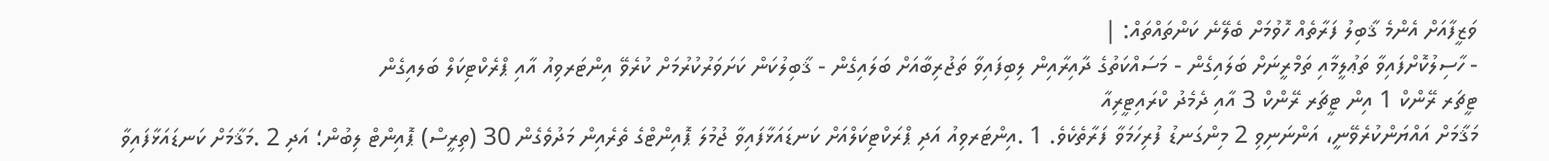ވަޒީފާއަށް އެންމެ ޤާބިލު ފަރާތެއް ހޮވުމަށް ބެލޭނެ ކަންތައްތައް: |
- ހާސިލުކޮށްފައިވާ ތަޢުލީމާއި ތަމްރީނަށް ބަލައިގެން - މަސައްކަތުގެ ދާއިރާއިން ލިބިފައިވާ ތަޖުރިބާއަށް ބަލައިގެން - ޤާބިލުކަން ކަށަވަރުކުރުމަށް ކުރެވޭ އިންޓަރވިއު އާއި ޕްރެކްޓިކަލް ބަލއިގެން
ޓީޗަރ ރޭންކް 1 އިން ޓީޗަރ ރޭންކް 3 އާއި ދެމެދު ކްރައިޓީރިއާ
މަޤާމަށް އައްޔަންކުރެވޭނީ، އަންނަނިވި 2 މިންގަނޑު ފުރިހަމަވާ ފަރާތެކެވެ. 1 .އިންޓަރވިއު އަދި ޕްރަކްޓިކަލްއަށް ކަނޑައަޅާފައިވާ ޖުމުލަ ޕޮއިންޓްގެ ތެރެއިން މަދުވެގެން 30 (ތިރީސް) ޕޮއިންޓް ލިބުން؛ އަދި 2 .މަޤާމަށް ކަނޑައަޅާފައިވާ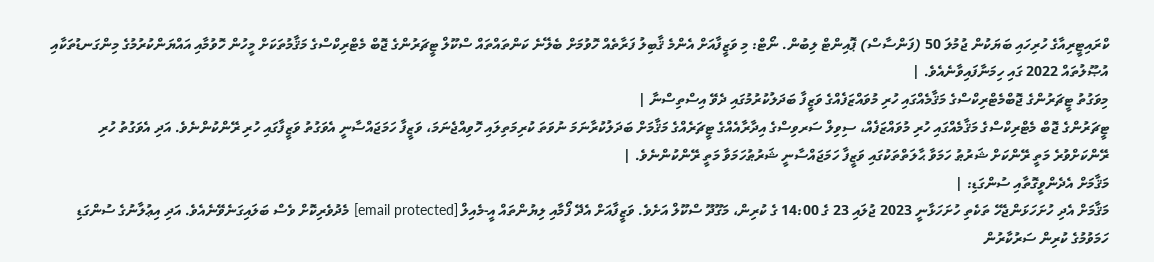ކްރައިޓީރިއާގެ ހުރިހައި ބަޔަކުން ޖުމުލަ 50 (ފަންސާސް) ޕޮއިންޓް ލިބުން. ނޯޓް: މި ވަޒީފާއަށް އެންމެ ޤާބިލު ފަރާތެއް ހޮވުމަށް ބެލޭނެ ކަންތައްތައް ސްކޫލް ޓީޗަރުންގެ ޖޮބް މެޓްރިކްސްގެ މަޤާމުތަކަށް މީހުން ހޮވުމާއި އައްޔަންކުރުމުގެ މިންގަނޑުތަކާއި އުޞޫލުތައް 2022 ގައި ހިމަނާފައިވާނެއެވެ. |
މިވަގުތު ޓީޗަރުންގެ ޖޮބްމެޓްރިކްސްގެ މަޤާމެއްގައި ހުރި މުވައްޒަފެއްގެ ވަޒީފާ ބަދަލުކުރުމުގައި ދެވޭ އިސްތިސްނާ |
ޓީޗަރުންގެ ޖޮބް މެޓްރިކްސްގެ މަޤާމެއްގައި ހުރި މުވައްޒަފެއް، ސިވިލް ސަރވިސްގެ އިދާރާއެއްގެ ޓީޗަރެއްގެ މަޤާމަށް ބަދަލުކުރާނަމަ ނުވަތަ ކުރިމަތިލައި ހޮވިއްޖެނަމަ، ވަޒީފާ ހަމަޖައްސާނީ އެވަގުތު ވަޒީފާގައި ހުރި ރޭންކުންނެވެ. އަދި އެވަގުތު ހުރި ރޭންކަށްވުރެ މަތީ ރޭންކަށް ޝަރުޠު ހަމަވާ ޙާލަތްތަކުގައި ވަޒީފާ ހަމަޖައްސާނީ ޝަރުޠުހަމަވާ މަތީ ރޭންކުންނެވެ. |
މަޤާމަށް އެދެންވީގޮތާއި ސުންގަޑި: |
މަޤާމަށް އެދި ހުށަހަޅަންޖެހޭ ތަކެތި ހުށަހަޅާނީ 2023 ޖުލައި 23 ގެ 14:00 ގެ ކުރިން، މަގޫދޫ ސްކޫލް އަށެވެ. ވަޒީފާއަށް އެދޭ ފޯމާއި ލިޔުންތައް އީ-މެއިލް [email protected] މެދުވެރިކޮށް ވެސް ބަލައިގަނެވޭނެއެވެ. އަދި އިޢުލާނުގެ ސުންގަޑި ހަމަވުމުގެ ކުރިން ސަރުކާރުން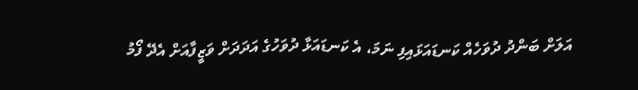އަލަށް ބަންދު ދުވަހެއް ކަނޑައަޅައިފި ނަމަ، އެ ކަނޑައަޅާ ދުވަހުގެ އަދަދަށް ވަޒީފާއަށް އެދޭ ފޯމު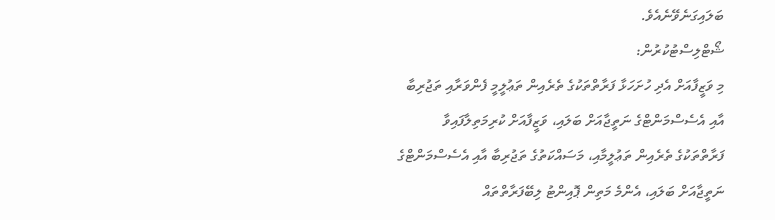ބަލައިގަނެވޭނެއެވެ.
ޝޯޓްލިސްޓުކުރުން:
މި ވަޒީފާއަށް އެދި ހުށަހަޅާ ފަރާތްތަކުގެ ތެރެއިން ތަޢުލީމީ ފެންވަރާއި ތަޖުރިބާ އާއި އެސެސްމަންޓްގެ ނަތީޖާއަށް ބަލައި، ވަޒީފާއަށް ކުރިމަތިލާފައިވާ ފަރާތްތަކުގެ ތެރެއިން ތަޢުލީމާއި، މަސައްކަތުގެ ތަޖުރިބާ އާއި އެސެސްމަންޓްގެ ނަތީޖާއަށް ބަލައި، އެންމެ މަތިން ޕޮއިންޓު ލިބޭފަރާތްތައް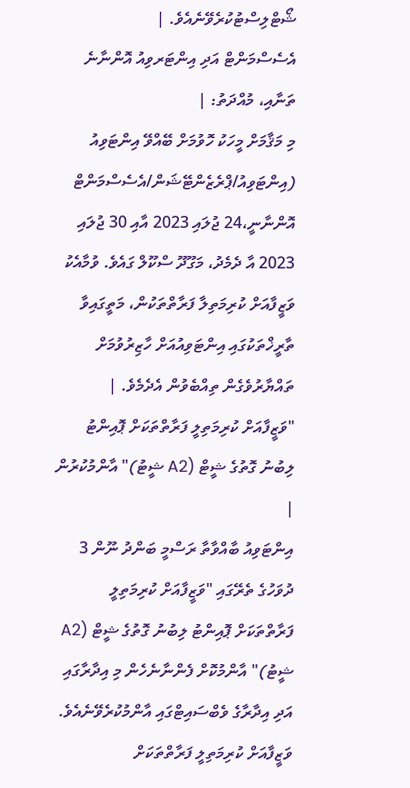ޝޯޓްލިސްޓުކުރެވޭނެއެވެ. |
އެސެސްމަންޓް އަދި އިންޓަރވިއު އޮންނާނެ ތަނާއި، މުއްދަތު: |
މި މަޤާމަށް މީހަކު ހޮވުމަށް ބޭއްވޭ އިންޓަވިއު (އިންޓަވިއު/ޕްރެޒެންޓޭޝަން/އެސެސްމަންޓް އޮންނާނީ،24 ޖުލައި 2023 އާއި 30 ޖުލައި 2023 އާ ދެމެދު، މަގޫދޫ ސްކޫލް ގައެވެ. ވުމާއެކު ވަޒީފާއަށް ކުރިމަތިލާ ފަރާތްތަކުން، މަތީގައިވާ ތާރީޚްތަކުގައި އިންޓަވިއުއަށް ހާޒިރުވުމަށް ތައްޔާރުވެގެން ތިއްބެވުން އެދެމެވެ. |
"ވަޒީފާއަށް ކުރިމަތިލީ ފަރާތްތަކަށް ޕޮއިންޓު ލިބުނު ގޮތުގެ ޝީޓް (A2 ޝީޓު)" އާންމުކުރުން |
އިންޓަވިއު ބާއްވާތާ ރަސްމީ ބަންދު ނޫން 3 ދުވަހުގެ ތެރޭގައި "ވަޒީފާއަށް ކުރިމަތިލީ ފަރާތްތަކަށް ޕޮއިންޓު ލިބުނު ގޮތުގެ ޝީޓް (A2 ޝީޓު)" އާންމުކޮށް ފެންނާނެހެން މި އިދާރާގައި އަދި އިދާރާގެ ވެބްސައިޓްގައި އާންމުކުރެވޭނެއެވެ. ވަޒީފާއަށް ކުރިމަތިލީ ފަރާތްތަކަށް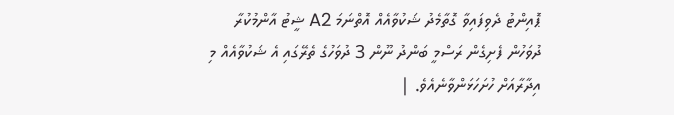ޕޮއިންޓު ދެވިފައިވާ ގޮތާމެދު ޝަކުވާއެއް އޮތްނަމަ A2 ޝީޓު އާންމުކުރާ ދުވަހުން ފެށިގެން ރަސްމީ ބަންދު ނޫން 3 ދުވަހުގެ ތެރޭގައި އެ ޝަކުވާއެއް މި އިދާރާއަށް ހުށަހަޅަންވާނެއެވެ. |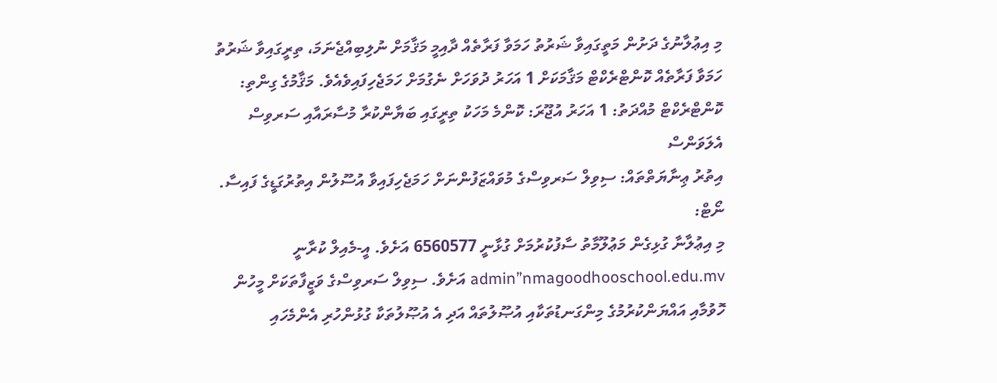މި އިޢުލާނުގެ ދަށުން މަތީގައިވާ ޝަރުތު ހަމަވާ ފަރާތެއް ދާއިމީ މަޤާމަށް ނުލިބިއްޖެނަމަ، ތިރީގައިވާ ޝަރުތު ހަމަވާ ފަރާތެއް ކޮންޓްރެކްޓް މަޤާމަކަށް 1 އަހަރު ދުވަހަށް ނެގުމަށް ހަމަޖެހިފައިވެއެވެ. މަޤާމުގެ ގިންތި: ކޮންޓްރެކްޓް މުއްދަތު: 1 އަހަރު އުޖޫރަ: ކޮންމެ މަހަކު ތިރީގައި ބަޔާންކުރާ މުސާރައާއި ސަރވިސް އެލަވަންސް
އިތުރު ޢިނާޔަތްތައް: ސިވިލް ސަރވިސްގެ މުވައްޒަފުންނަށް ހަމަޖެހިފައިވާ އުސޫލުން އިތުރުގަޑީގެ ފައިސާ. ނޯޓް:
މި އިޢުލާނާ ގުޅިގެން މަޢުލޫމާތު ސާފުކުރުމަށް ގުޅާނީ 6560577 އަށެވެ. އީ-މެއިލް ކުރާނީ admin”nmagoodhooschool.edu.mv އަށެވެ. ސިވިލް ސަރވިސްގެ ވަޒީފާތަކަށް މީހުން ހޮވުމާއި އައްޔަންކުރުމުގެ މިންގަނޑުތަކާއި އުޞޫލުތައް އަދި އެ އުޞޫލުތަކާ ގުޅުންހުރި އެންމެހައި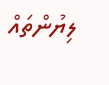ލިޔުންތައް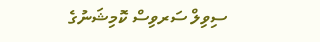ސިވިލް ސަރވިސް ކޮމިޝަނުގެ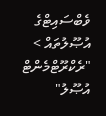ވެބްސައިޓްގެ އުޞޫލުތައް > "ރެކްރޫޓްމެންޓް އުޞޫލު"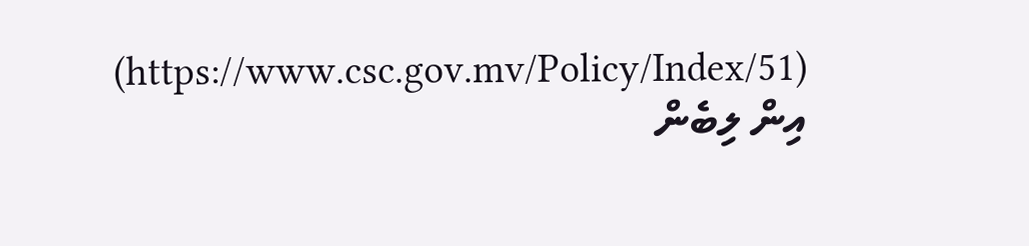(https://www.csc.gov.mv/Policy/Index/51) އިން ލިބެން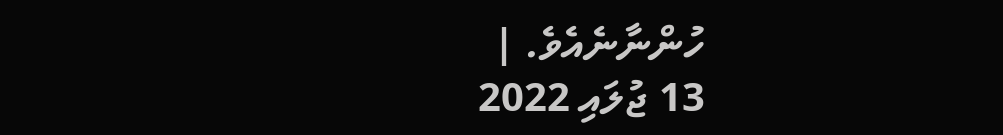ހުންނާނެއެވެ. |
13 ޖުލައި 2022